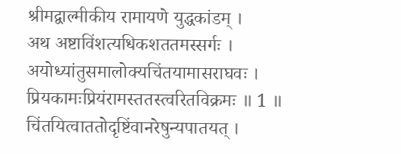श्रीमद्वाल्मीकीय रामायणे युद्धकांडम् ।
अथ अष्टाविंशत्यधिकशततमस्सर्गः ।
अयोध्यांतुसमालोक्यचिंतयामासराघवः ।
प्रियकामःप्रियंरामस्ततस्त्वरितविक्रमः ॥ 1 ॥
चिंतयित्वाततोदृष्टिंवानरेषुन्यपातयत् ।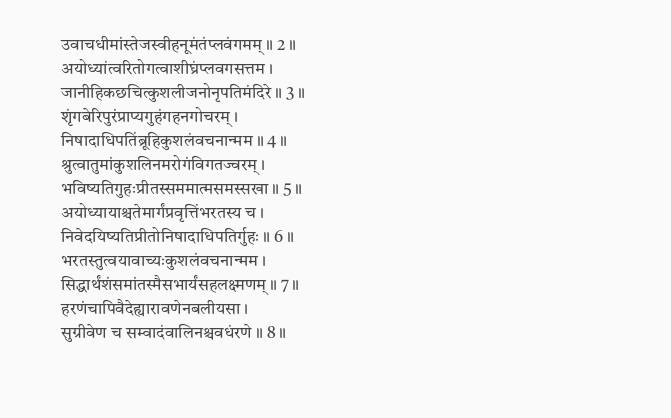उवाचधीमांस्तेजस्वीहनूमंतंप्लवंगमम् ॥ 2 ॥
अयोध्यांत्वरितोगत्वाशीघ्रंप्लवगसत्तम ।
जानीहिकछचित्कुशलीजनोनृपतिमंदिरे ॥ 3 ॥
शृंगबेरिपुरंप्राप्यगुहंगहनगोचरम् ।
निषादाधिपतिंब्रूहिकुशलंवचनान्मम ॥ 4 ॥
श्रुत्वातुमांकुशलिनमरोगंविगतज्वरम् ।
भविष्यतिगुहःप्रीतस्सममात्मसमस्सखा ॥ 5 ॥
अयोध्यायाश्चतेमार्गंप्रवृत्तिंभरतस्य च ।
निवेदयिष्यतिप्रीतोनिषादाधिपतिर्गुहः ॥ 6 ॥
भरतस्तुत्वयावाच्यःकुशलंवचनान्मम ।
सिद्धार्थंशंसमांतस्मैसभार्यंसहलक्ष्मणम् ॥ 7 ॥
हरणंचापिवैदेह्यारावणेनबलीयसा ।
सुग्रीवेण च सम्वादंवालिनश्चवधंरणे ॥ 8 ॥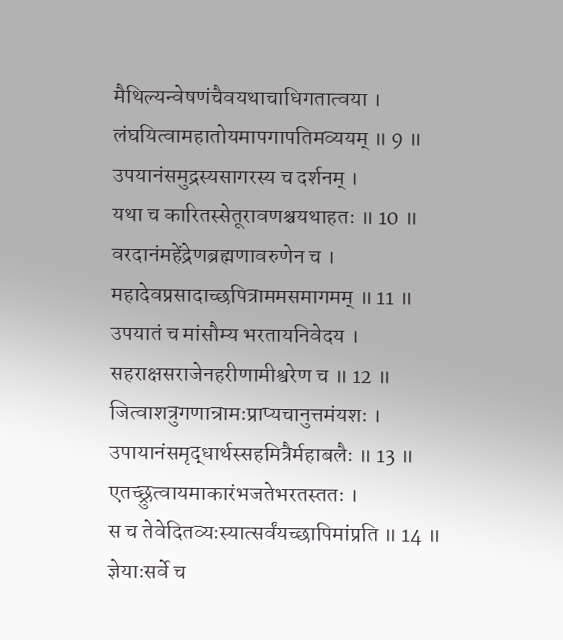मैथिल्यन्वेषणंचैवयथाचाधिगतात्वया ।
लंघयित्वामहातोयमापगापतिमव्ययम् ॥ 9 ॥
उपयानंसमुद्रस्यसागरस्य च दर्शनम् ।
यथा च कारितस्सेतूरावणश्चयथाहतः ॥ 10 ॥
वरदानंमहेंद्रेणब्रह्मणावरुणेन च ।
महादेवप्रसादाच्छपित्राममसमागमम् ॥ 11 ॥
उपयातं च मांसौम्य भरतायनिवेदय ।
सहराक्षसराजेनहरीणामीश्वरेण च ॥ 12 ॥
जित्वाशत्रुगणान्रामःप्राप्यचानुत्तमंयशः ।
उपायानंसमृद्धार्थस्सहमित्रैर्महाबलैः ॥ 13 ॥
एतच्छ्रुत्वायमाकारंभजतेभरतस्ततः ।
स च तेवेदितव्यःस्यात्सर्वंयच्छापिमांप्रति ॥ 14 ॥
ज्ञेयाःसर्वे च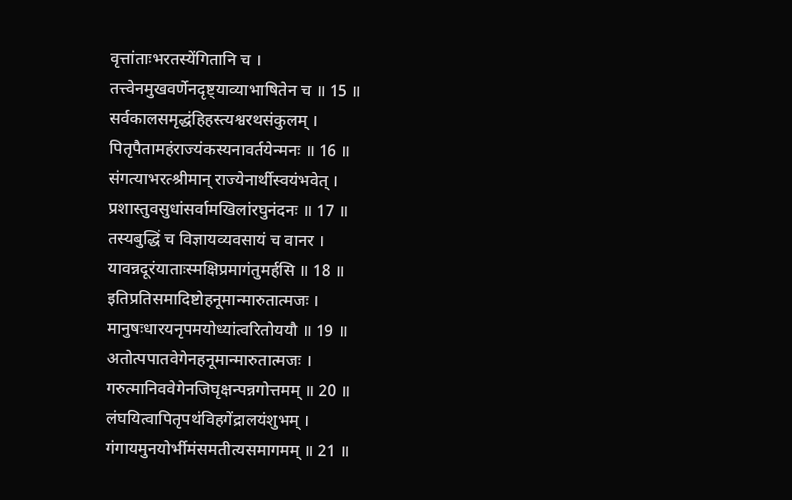वृत्तांताःभरतस्येंगितानि च ।
तत्त्वेनमुखवर्णेनदृष्ट्याव्याभाषितेन च ॥ 15 ॥
सर्वकालसमृद्धंहिहस्त्यश्वरथसंकुलम् ।
पितृपैतामहंराज्यंकस्यनावर्तयेन्मनः ॥ 16 ॥
संगत्याभरत्श्रीमान् राज्येनार्थीस्वयंभवेत् ।
प्रशास्तुवसुधांसर्वामखिलांरघुनंदनः ॥ 17 ॥
तस्यबुद्धिं च विज्ञायव्यवसायं च वानर ।
यावन्नदूरंयाताःस्मक्षिप्रमागंतुमर्हसि ॥ 18 ॥
इतिप्रतिसमादिष्टोहनूमान्मारुतात्मजः ।
मानुषःधारयनृपमयोध्यांत्वरितोययौ ॥ 19 ॥
अतोत्पपातवेगेनहनूमान्मारुतात्मजः ।
गरुत्मानिववेगेनजिघृक्षन्पन्नगोत्तमम् ॥ 20 ॥
लंघयित्वापितृपथंविहगेंद्रालयंशुभम् ।
गंगायमुनयोर्भीमंसमतीत्यसमागमम् ॥ 21 ॥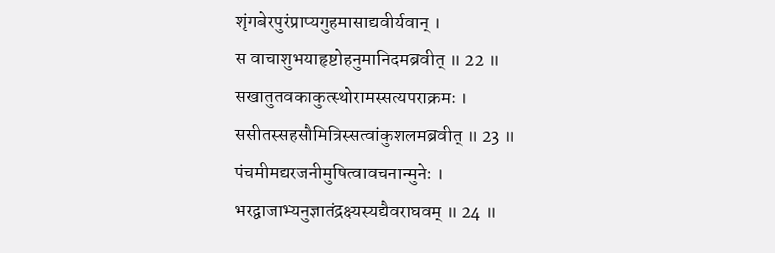शृंगबेरपुरंप्राप्यगुहमासाद्यवीर्यवान् ।
स वाचाशुभयाहृष्टोहनुमानिदमब्रवीत् ॥ 22 ॥
सखातुतवकाकुत्स्थोरामस्सत्यपराक्रमः ।
ससीतस्सहसौमित्रिस्सत्वांकुशलमब्रवीत् ॥ 23 ॥
पंचमीमद्यरजनीमुषित्वावचनान्मुनेः ।
भरद्वाजाभ्यनुज्ञातंद्रक्ष्यस्यद्यैवराघवम् ॥ 24 ॥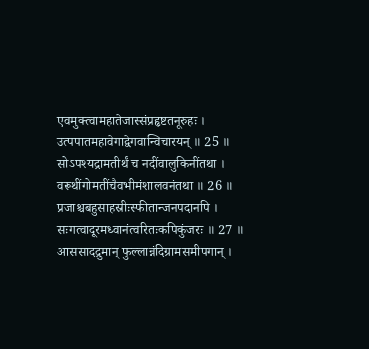एवमुक्त्वामहातेजास्संप्रहृष्टतनूरुहः ।
उत्पपातमहावेगाद्वेगवान्विचारयन् ॥ 25 ॥
सोऽपश्यद्रामतीर्थं च नदींवालुकिनींतथा ।
वरूथींगोमतींचैवभीमंशालवनंतथा ॥ 26 ॥
प्रजाश्चबहुसाहस्रीःस्फीतान्जनपदानपि ।
सःगत्वादूरमध्वानंत्वरितःकपिकुंजरः ॥ 27 ॥
आससादद्रुमान् फुल्लान्नंदिग्रामसमीपगान् ।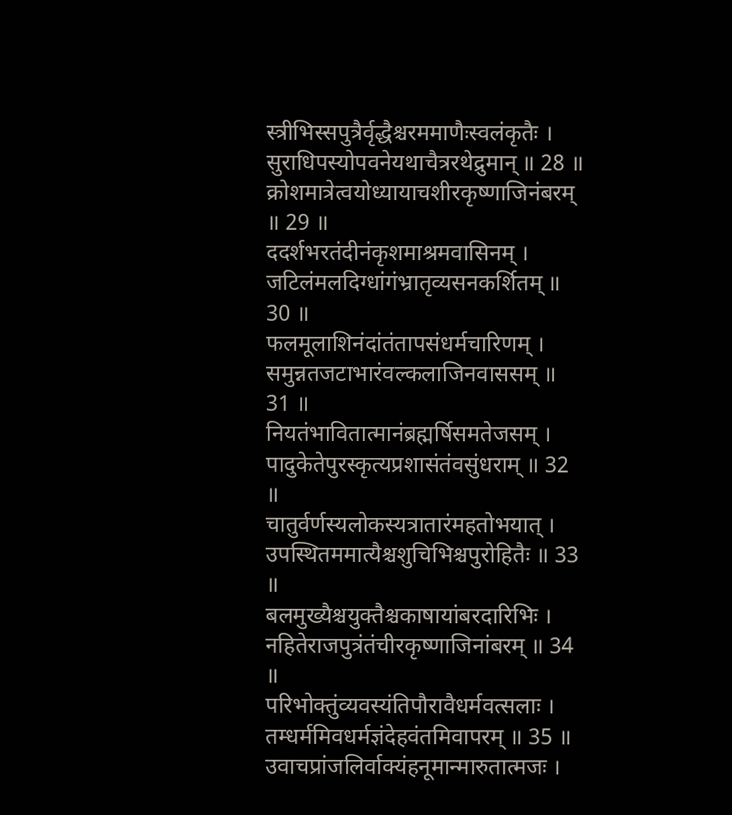स्त्रीभिस्सपुत्रैर्वृद्धैश्चरममाणैःस्वलंकृतैः ।
सुराधिपस्योपवनेयथाचैत्ररथेद्रुमान् ॥ 28 ॥
क्रोशमात्रेत्वयोध्यायाचशीरकृष्णाजिनंबरम् ॥ 29 ॥
ददर्शभरतंदीनंकृशमाश्रमवासिनम् ।
जटिलंमलदिग्धांगंभ्रातृव्यसनकर्शितम् ॥ 30 ॥
फलमूलाशिनंदांतंतापसंधर्मचारिणम् ।
समुन्नतजटाभारंवल्कलाजिनवाससम् ॥ 31 ॥
नियतंभावितात्मानंब्रह्मर्षिसमतेजसम् ।
पादुकेतेपुरस्कृत्यप्रशासंतंवसुंधराम् ॥ 32 ॥
चातुर्वर्णस्यलोकस्यत्रातारंमहतोभयात् ।
उपस्थितममात्यैश्चशुचिभिश्चपुरोहितैः ॥ 33 ॥
बलमुख्यैश्चयुक्तैश्चकाषायांबरदारिभिः ।
नहितेराजपुत्रंतंचीरकृष्णाजिनांबरम् ॥ 34 ॥
परिभोक्तुंव्यवस्यंतिपौरावैधर्मवत्सलाः ।
तम्धर्ममिवधर्मज्ञंदेहवंतमिवापरम् ॥ 35 ॥
उवाचप्रांजलिर्वाक्यंहनूमान्मारुतात्मजः ।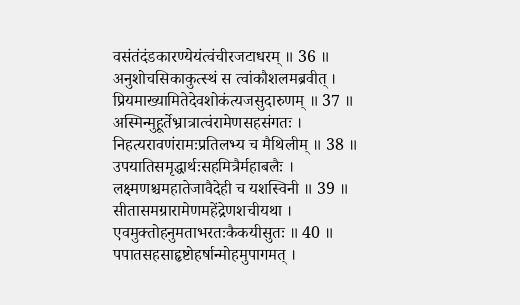वसंतंदंडकारण्येयंत्वंचीरजटाधरम् ॥ 36 ॥
अनुशोचसिकाकुत्स्थं स त्वांकौशलमब्रवीत् ।
प्रियमाख्यामितेदेवशोकंत्यजसुदारुणम् ॥ 37 ॥
अस्मिन्मुहूर्तेभ्रात्रात्वंरामेणसहसंगतः ।
निहत्यरावणंरामःप्रतिलभ्य च मैथिलीम् ॥ 38 ॥
उपयातिसमृद्धार्थःसहमित्रैर्महाबलैः ।
लक्ष्मणश्चमहातेजावैदेही च यशस्विनी ॥ 39 ॥
सीतासमग्रारामेणमहेंद्रेणशचीयथा ।
एवमुक्तोहनुमताभरतःकैकयीसुतः ॥ 40 ॥
पपातसहसाहृष्टोहर्षान्मोहमुपागमत् ।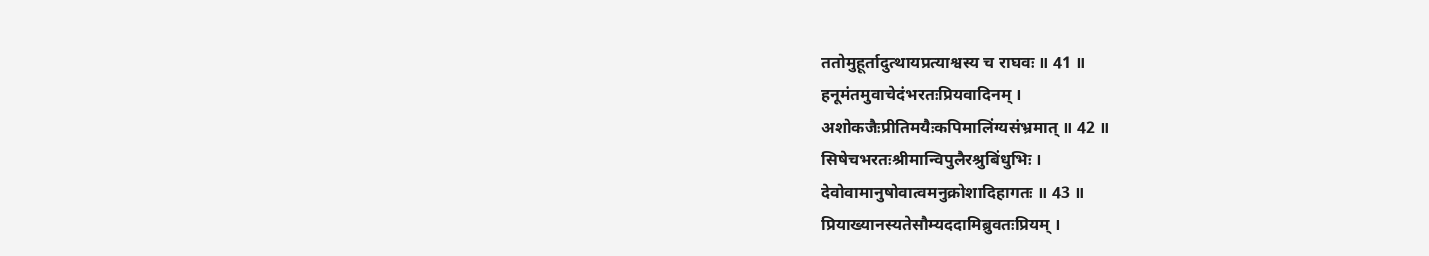ततोमुहूर्तादुत्थायप्रत्याश्वस्य च राघवः ॥ 41 ॥
हनूमंतमुवाचेदंभरतःप्रियवादिनम् ।
अशोकजैःप्रीतिमयैःकपिमालिंग्यसंभ्रमात् ॥ 42 ॥
सिषेचभरतःश्रीमान्विपुलैरश्रुबिंधुभिः ।
देवोवामानुषोवात्वमनुक्रोशादिहागतः ॥ 43 ॥
प्रियाख्यानस्यतेसौम्यददामिब्रुवतःप्रियम् ।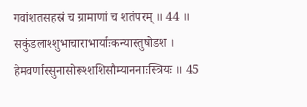गवांशतसहस्रं च ग्रामाणां च शतंपरम् ॥ 44 ॥
सकुंडलाश्शुभाचाराभार्याःकन्यास्तुषोडश ।
हेमवर्णास्सुनासोरूश्शशिसौम्याननाःस्त्रियः ॥ 45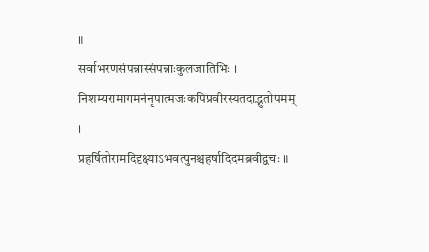॥
सर्वाभरणसंपन्नास्संपन्नाःकुलजातिभिः ।
निशम्यरामागमनंनृपात्मजःकपिप्रवीरस्यतदाद्भुतोपमम् ।
प्रहर्षितोरामदिदृक्ष्याऽभवत्पुनश्चहर्षादिदमब्रवीद्वचः ॥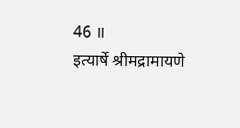46 ॥
इत्यार्षे श्रीमद्रामायणे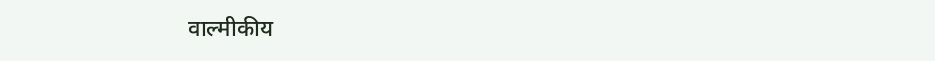वाल्मीकीय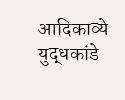आदिकाव्ये युद्धकांडे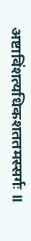अष्टाविंशत्यधिकशततमस्सर्गः ॥